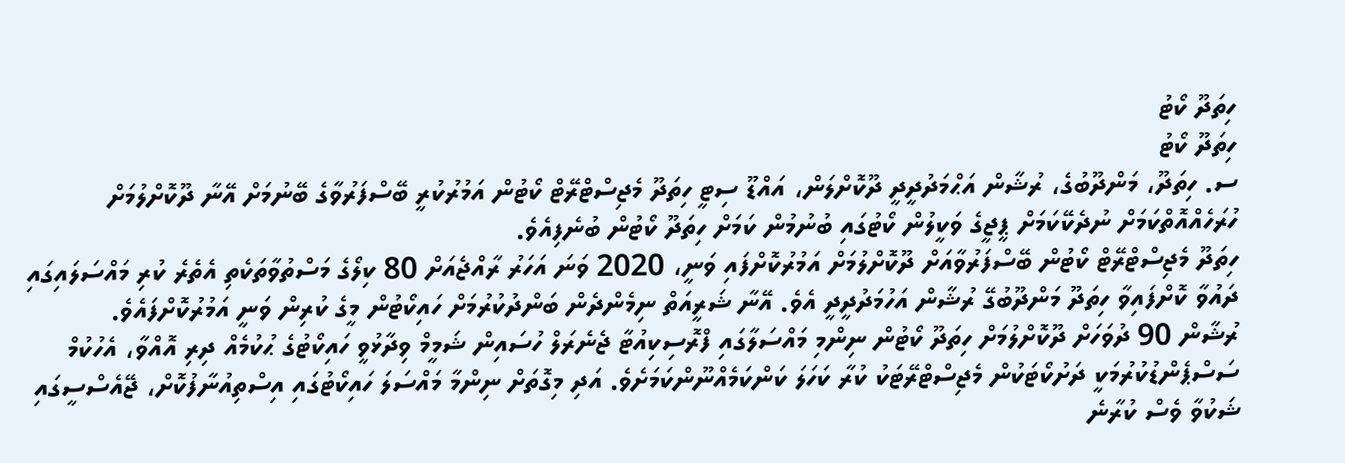ހިތަދޫ ކޯޓު
ހިތަދޫ ކޯޓު
ސ. ހިތަދޫ، މަންދޫބުގެ، ރުޝާން އަޙްމަދުދީދީ ދޫކޮށްލަން، އައްޑޫ ސިޓީ ހިތަދޫ މެޖިސްޓްރޭޓް ކޯޓުން އަމުރުކުރީ ބޭސްފަރުވާގެ ބޭނުމަށް އޭނާ ދޫކޮށްލުމަށް ހުރަހެއްއޮތްކަމަށް ނުދެކޭކަމަށް ޕީޖީގެ ވަކީލުން ކޯޓުގައި ބުނުމުން ކަމަށް ހިތަދޫ ކޯޓުން ބުނެފިއެވެ.
ހިތަދޫ މެޖިސްޓްރޭޓް ކޯޓުން ބޭސްފަރުވާއަށް ދޫކޮށްލުމަށް އަމުރުކޮށްފައި ވަނީ، 2020 ވަނަ އަހަރު ރާއްޖެއަށް 80 ކިލޯގެ މަސްތުވާތަކެތި އެތެރެ ކުރި މައްސަލައިގައި ދައުވާ ކޮށްފައިވާ ހިތަދޫ މަންދޫބުގޭ ރުޝާން އަހުމަދުދީދީ އެވެ. އޭނާ ޝަރީއަތް ނިމެންދެން ބަންދުކުރުމަށް ހައިކޯޓުން މީގެ ކުރިން ވަނީ އަމުރުކޮށްފައެވެ.
ރުޝާން 90 ދުވަހަށް ދޫކޮށްލުމަށް ހިތަދޫ ކޯޓުން ނިންމި މައްސަލާގައި ފްރޮސިކިއުޓާ ޖެނެރަލް ހުސައިން ޝަމީމް ވިދާޅުވީ ހައިކޯޓުގެ ޙުކުމެއް ދިރި އޮއްވާ، އެހުކުމް ސަސްޕެންޑުކުރުމަކީ ދަށުކޯޓަކުން މެޖިސްޓްރޭޓަކު ކުރާ ކަހަލަ ކަންކަމެއްނޫންކަމަށެވެ. އަދި މިގޮތަށް ނިންމާ މައްސަލަ ހައިކޯޓުގައި އިސްތިއުނާފުކޮށް، ޖޭއެސްސީގައި ޝަކުވާ ވެސް ކުރާނެ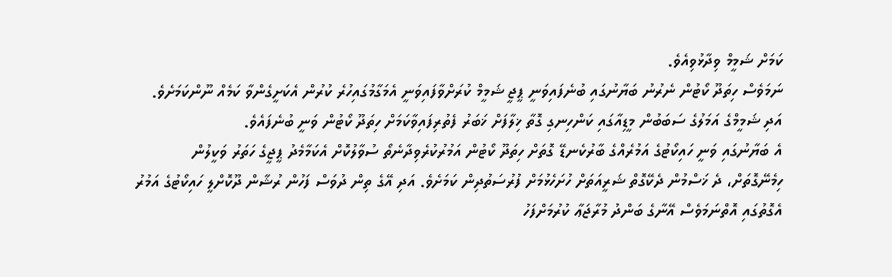ކަމަށް ޝަމީމް ވިދާޅުވިއެވެ.
ނަމަވެސް ހިތަދޫ ކޯޓުން ނެރުނު ބަޔާނުގައި ބުނެފައިވަނީ ޕީޖީ ޝަމީމް ކުރަށްވާފައިވަނީ އެމަގާމުގައިހުރެ ކުރުން އެކަށީގެންވާ ކަމެއް ނޫންކަމަށެވެ. އަދި ޝަމީމްގެ އަމަލުގެ ސަބަބުން މީޑިއާގައި ކަންހިނގި ގޮތާ ޚިލާފަށް ޚަބަރު ފެތުރިފައިވާކަމަށް ހިތަދޫ ކޯޓުން ވަނީ ބުނެފައެވެ.
އެ ބަޔާނުގައި ވަނީ ހައިކޯޓުގެ އަމުރެއްގެ ބާރުކެނޑޭ ގޮތަށް ހިތަދޫ ކޯޓުން އަމުރުކުރެވިދާނެތޯ ސުވާލުކޮށް އެކަމާމެދު ޕީޖީގެ ހަތަރު ވަކީލުން ހިމެނޭގޮތަށް، ދެ ޚަސްމުން ދެކޭގޮތް ޝަރީއަތަށް ހުށަހެޅުމަށް ފުރުސަތުދިން ކަމަށެވެ. އަދި އޭގެ ތިން ދުވަސް ފަހުން ރުޝާން ދޫކޮށްލީ ހައިކޯޓުގެ އަމުރު އެގޮތުގައި އޮތްނަމަވެސް އޭނާގެ ބަންދު މުރާޖަޢާ ކުރުމަށްފަހު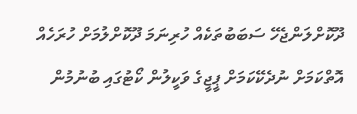ދޫކޮށްލަންޖެހޭ ސަބަބުތަކެއް ހުރިނަމަ ދޫކޮށްލުމަށް ހުރަހެއް އޮތްކަމަށް ނުދެކޭކަމަށް ޕީޖީގެ ވަކީލުން ކޯޓުގައި ބުނުމުން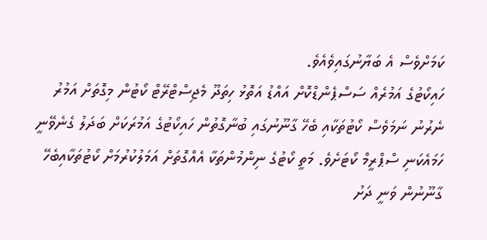ކަމަށްވެސް އެ ބަޔާނުގައިވެއެވެ.
ހައިކޯޓުގެ އަމުރެއް ސަސްޕެންޑްކޮށް އައްޑު އަތޮޅު ހިތަދޫ މެޖިސްޓްރޭޓް ކޯޓުން މިގޮތަށް އަމުރު ނެރުނު ނަމަވެސް ކޯޓުތަކާއި ބެހޭ ގާނޫނުގައި ބުނާގޮތުން ހައިކޯޓުގެ އަމުރަކަށް ބަދަލު ގެނެވޭނީ ހަމައެކަނި ސްޕްރީމް ކޯޓަށެވެ. މަތީ ކޯޓުގެ ނިންމުންތަކާ އެއްގޮތަށް އަމަލުކުރުމަށް ކޯޓުތަކާއިބެހޭ ގާނޫނުން ވަނީ ދަށު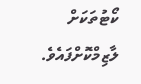ކޯޓުތަކަށް ލާޒިމްކޮށްފައެވެ.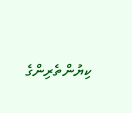ކިޔުންތެރިންގެ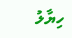ހިޔާލު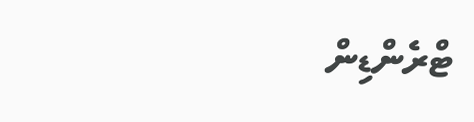ޓްރެންޑިން